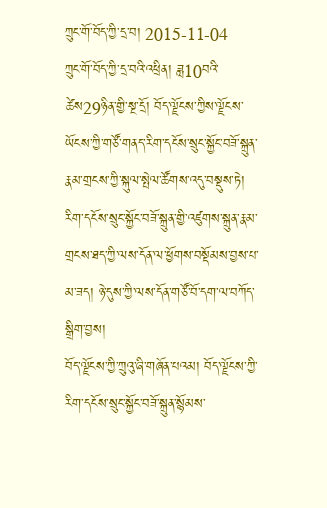ཀྲུང་གོ་བོད་ཀྱི་དྲ་བ། 2015-11-04
ཀྲུང་གོ་བོད་ཀྱི་དྲ་བའི་འཕྲིན། ཟླ10བའི་ཚེས29ཉིན་གྱི་སྔ་དྲོ། བོད་ལྗོངས་ཀྱིས་ལྗོངས་ཡོངས་ཀྱི་གཙོ་གནད་རིག་དངོས་སྲུང་སྐྱོང་བཟོ་སྐྲུན་རྣམ་གྲངས་ཀྱི་སྐུལ་སྤེལ་ཚོགས་འདུ་བསྡུས་ཏེ། རིག་དངོས་སྲུང་སྐྱོང་བཟོ་སྐྲུན་གྱི་འཛུགས་སྐྲུན་རྣམ་གྲངས་ཐད་ཀྱི་ལས་དོན་ལ་ཕྱོགས་བསྡོམས་བྱས་པ་མ་ཟད། ཉེ་དུས་ཀྱི་ལས་དོན་གཙོ་བོ་དག་ལ་བཀོད་སྒྲིག་བྱས།
བོད་ལྗོངས་ཀྱི་ཀྲུའུ་ཞི་གཞོན་པའམ། བོད་ལྗོངས་ཀྱི་རིག་དངོས་སྲུང་སྐྱོང་བཟོ་སྐྲུན་སྙོམས་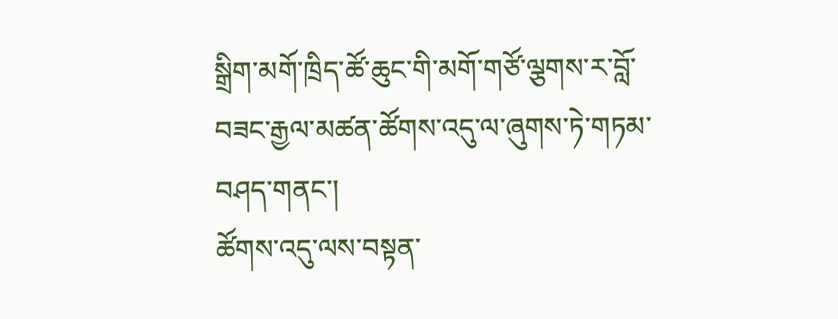སྒྲིག་མགོ་ཁྲིད་ཚོ་ཆུང་གི་མགོ་གཙོ་ལྕགས་ར་བློ་བཟང་རྒྱལ་མཚན་ཚོགས་འདུ་ལ་ཞུགས་ཏེ་གཏམ་བཤད་གནང་།
ཚོགས་འདུ་ལས་བསྟན་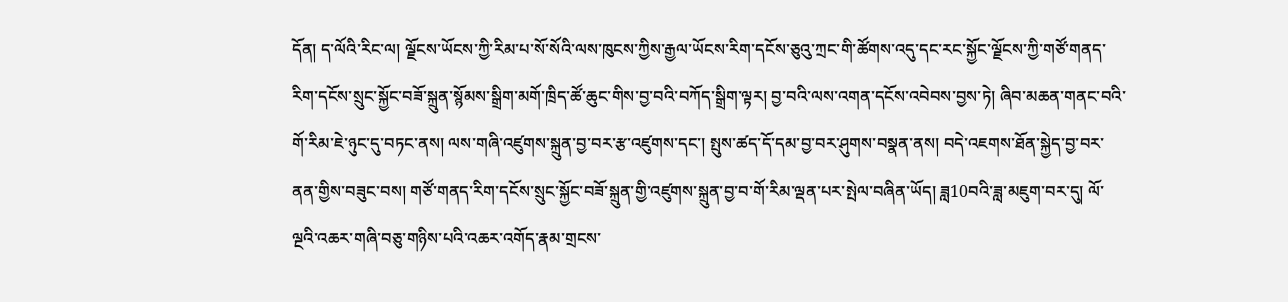དོན། ད་ལོའི་རིང་ལ། ལྗོངས་ཡོངས་ཀྱི་རིམ་པ་སོ་སོའི་ལས་ཁུངས་ཀྱིས་རྒྱལ་ཡོངས་རིག་དངོས་ཅུའུ་ཀྲང་གི་ཚོགས་འདུ་དང་རང་སྐྱོང་ལྗོངས་ཀྱི་གཙོ་གནད་རིག་དངོས་སྲུང་སྐྱོང་བཟོ་སྐྲུན་སྙོམས་སྒྲིག་མགོ་ཁྲིད་ཚོ་ཆུང་གིས་བྱ་བའི་བཀོད་སྒྲིག་ལྟར། བྱ་བའི་ལས་འགན་དངོས་འབེབས་བྱས་ཏེ། ཞིབ་མཆན་གནང་བའི་གོ་རིམ་ཇེ་ཉུང་དུ་བཏང་ནས། ལས་གཞི་འཛུགས་སྐྲུན་བྱ་བར་རྩ་འཛུགས་དང་། སྤུས་ཚད་དོ་དམ་བྱ་བར་ཤུགས་བསྣན་ནས། བདེ་འཇགས་ཐོན་སྐྱེད་བྱ་བར་ནན་གྱིས་བཟུང་བས། གཙོ་གནད་རིག་དངོས་སྲུང་སྐྱོང་བཟོ་སྐྲུན་གྱི་འཛུགས་སྐྲུན་བྱ་བ་གོ་རིམ་ལྡན་པར་སྤེལ་བཞིན་ཡོད། ཟླ10བའི་ཟླ་མཇུག་བར་དུ། ལོ་ལྔའི་འཆར་གཞི་བཅུ་གཉིས་པའི་འཆར་འགོད་རྣམ་གྲངས་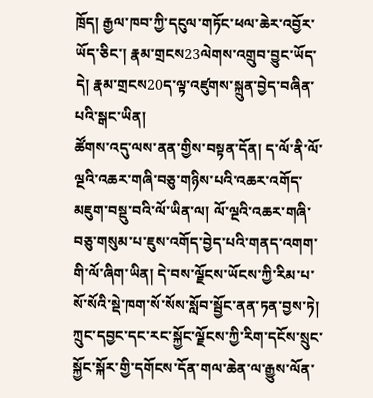ཁྲོད། རྒྱལ་ཁབ་ཀྱི་དངུལ་གཏོང་ཕལ་ཆེར་འབྱོར་ཡོད་ཅིང་། རྣམ་གྲངས23ལེགས་འགྲུབ་བྱུང་ཡོད་དེ། རྣམ་གྲངས20ད་ལྟ་འཛུགས་སྐྲུན་བྱེད་བཞིན་པའི་སྒང་ཡིན།
ཚོགས་འདུ་ལས་ནན་གྱིས་བསྟན་དོན། ད་ལོ་ནི་ལོ་ལྔའི་འཆར་གཞི་བཅུ་གཉིས་པའི་འཆར་འགོད་མཇུག་བསྡུ་བའི་ལོ་ཡིན་ལ། ལོ་ལྔའི་འཆར་གཞི་བཅུ་གསུམ་པ་ཇུས་འགོད་བྱེད་པའི་གནད་འགག་གི་ལོ་ཞིག་ཡིན། དེ་བས་ལྗོངས་ཡོངས་ཀྱི་རིམ་པ་སོ་སོའི་སྡེ་ཁག་སོ་སོས་སློབ་སྦྱོང་ནན་ཏན་བྱས་ཏེ། ཀྲུང་དབྱང་དང་རང་སྐྱོང་ལྗོངས་ཀྱི་རིག་དངོས་སྲུང་སྐྱོང་སྐོར་གྱི་དགོངས་དོན་གལ་ཆེན་ལ་རྒྱུས་ལོན་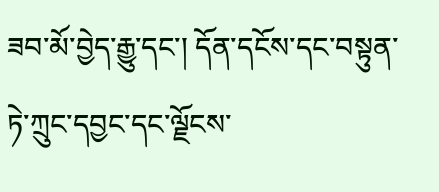ཟབ་མོ་བྱེད་རྒྱུ་དང་། དོན་དངོས་དང་བསྟུན་ཏེ་ཀྲུང་དབྱང་དང་ལྗོངས་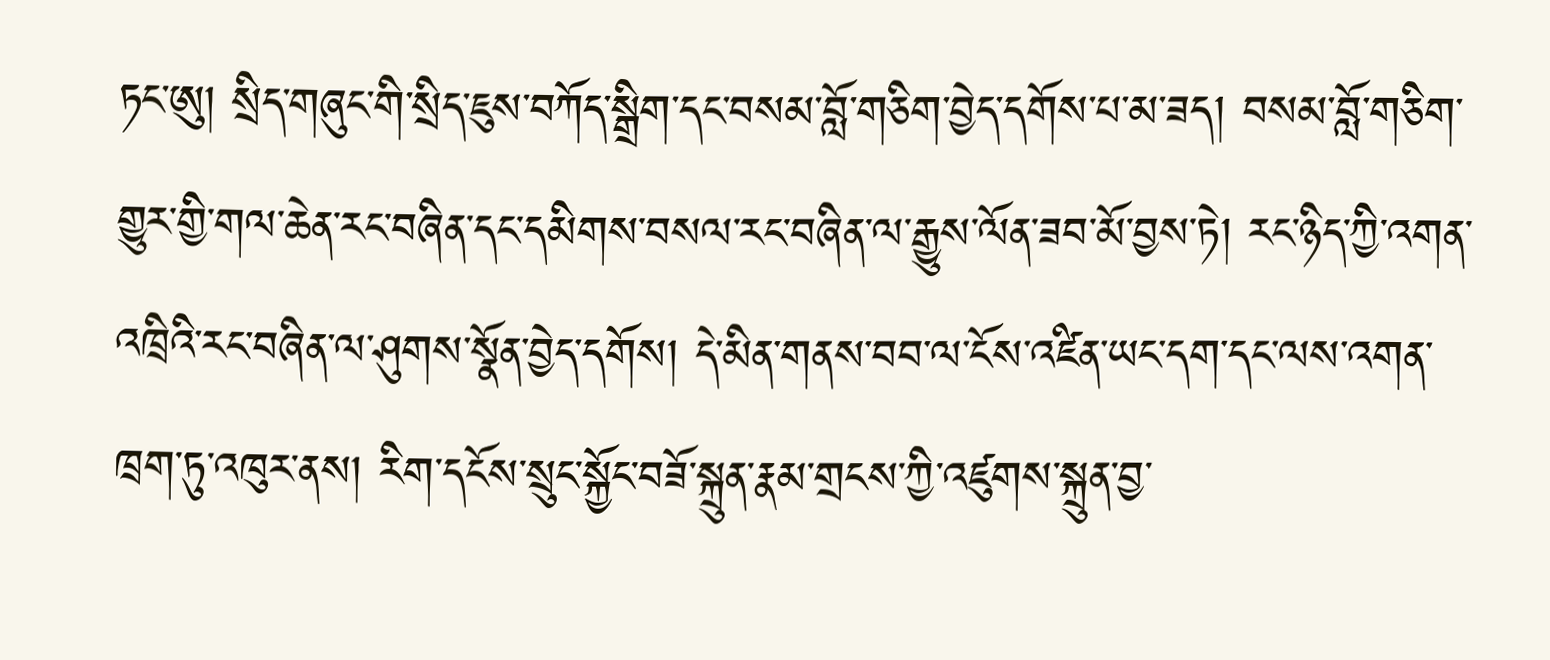ཏང་ཨུ། སྲིད་གཞུང་གི་སྲིད་ཇུས་བཀོད་སྒྲིག་དང་བསམ་བློ་གཅིག་བྱེད་དགོས་པ་མ་ཟད། བསམ་བློ་གཅིག་གྱུར་གྱི་གལ་ཆེན་རང་བཞིན་དང་དམིགས་བསལ་རང་བཞིན་ལ་རྒྱུས་ལོན་ཟབ་མོ་བྱས་ཏེ། རང་ཉིད་ཀྱི་འགན་འཁྲིའི་རང་བཞིན་ལ་ཤུགས་སྣོན་བྱེད་དགོས། དེ་མིན་གནས་བབ་ལ་ངོས་འཛིན་ཡང་དག་དང་ལས་འགན་ཁྲག་ཏུ་འཁུར་ནས། རིག་དངོས་སྲུང་སྐྱོང་བཟོ་སྐྲུན་རྣམ་གྲངས་ཀྱི་འཛུགས་སྐྲུན་བྱ་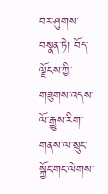བར་ཤུགས་བསྣན་ཏེ། བོད་ལྗོངས་ཀྱི་གཟུགས་འདས་ལོ་རྒྱུས་རིག་གནས་ལ་སྲུང་སྐྱོང་གང་ལེགས་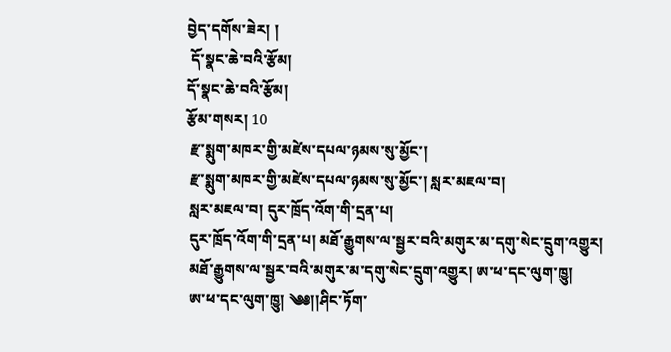བྱེད་དགོས་ཟེར། །
 དོ་སྣང་ཆེ་བའི་རྩོམ།
དོ་སྣང་ཆེ་བའི་རྩོམ།
རྩོམ་གསར། 10
 རྫ་སྨུག་མཁར་གྱི་མཛེས་དཔལ་ཉམས་སུ་མྱོང་།
 རྫ་སྨུག་མཁར་གྱི་མཛེས་དཔལ་ཉམས་སུ་མྱོང་། སླར་མཇལ་བ།
 སླར་མཇལ་བ། དུར་ཁྲོད་འོག་གི་དྲན་པ།
 དུར་ཁྲོད་འོག་གི་དྲན་པ། མཐོ་རྒྱུགས་ལ་སྦྱར་བའི་མགུར་མ་དགུ་སེང་དྲུག་འགྱུར།
 མཐོ་རྒྱུགས་ལ་སྦྱར་བའི་མགུར་མ་དགུ་སེང་དྲུག་འགྱུར། ཨ་ཕ་དང་ལུག་ཁྱུ།
 ཨ་ཕ་དང་ལུག་ཁྱུ། ༄༅།།ཤིང་ཏོག་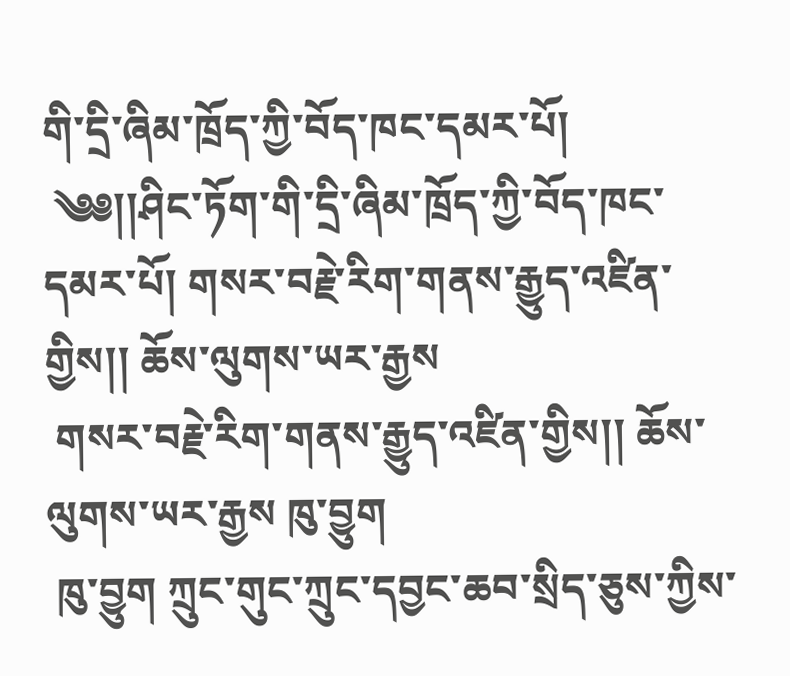གི་དྲི་ཞིམ་ཁྲོད་ཀྱི་བོད་ཁང་དམར་པོ།
 ༄༅།།ཤིང་ཏོག་གི་དྲི་ཞིམ་ཁྲོད་ཀྱི་བོད་ཁང་དམར་པོ། གསར་བརྗེ་རིག་གནས་རྒྱུད་འཛིན་གྱིས།། ཆོས་ལུགས་ཡར་རྒྱས
 གསར་བརྗེ་རིག་གནས་རྒྱུད་འཛིན་གྱིས།། ཆོས་ལུགས་ཡར་རྒྱས ཁུ་བྱུག
 ཁུ་བྱུག ཀྲུང་གུང་ཀྲུང་དབྱང་ཆབ་སྲིད་ཅུས་ཀྱིས་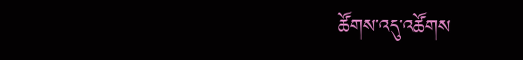ཚོགས་འདུ་འཚོགས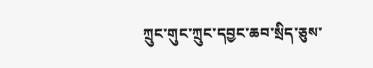ཀྲུང་གུང་ཀྲུང་དབྱང་ཆབ་སྲིད་ཅུས་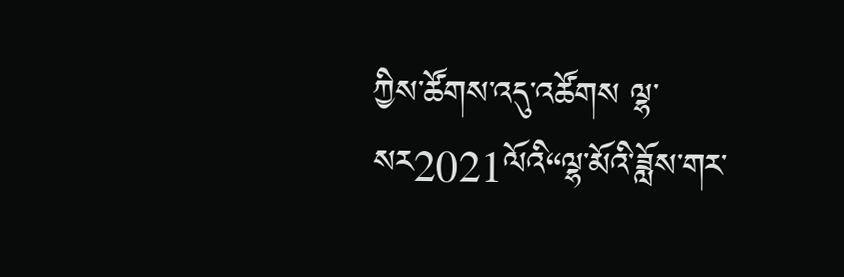ཀྱིས་ཚོགས་འདུ་འཚོགས ལྷ་སར2021ལོའི“ལྷ་མོའི་ཟློས་གར་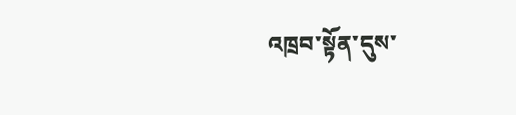འཁྲབ་སྟོན་དུས་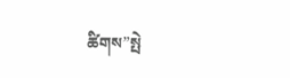ཚིགས”སྤེ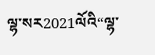ལྷ་སར2021ལོའི“ལྷ་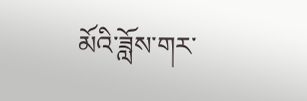མོའི་ཟློས་གར་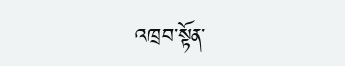འཁྲབ་སྟོན་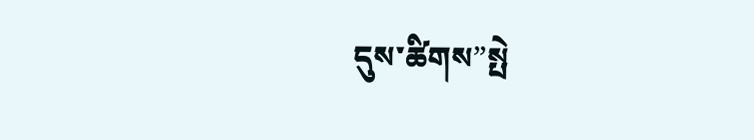དུས་ཚིགས”སྤེ